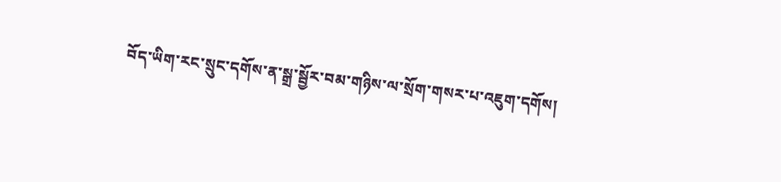བོད་ཡིག་རང་སྲུང་དགོས་ན་སྒྲ་སྦྱོར་བམ་གཉིས་ལ་སྲོག་གསར་པ་འཇུག་དགོས།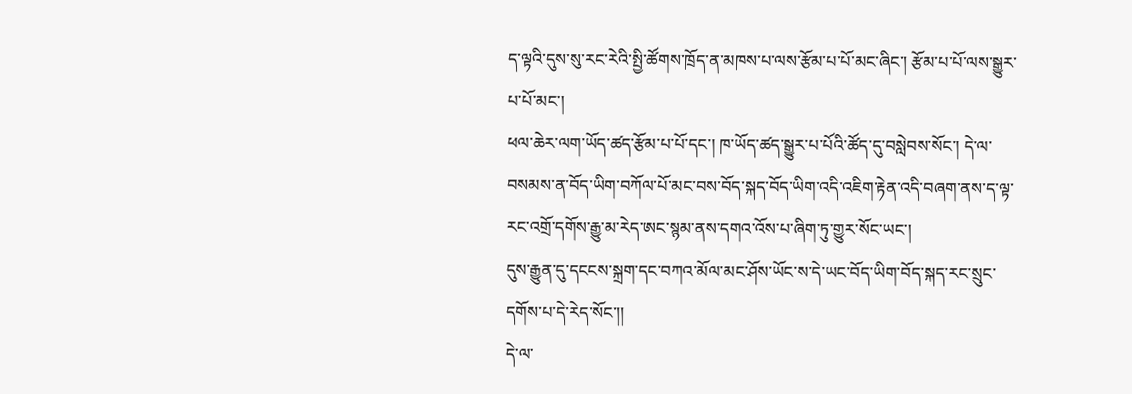ད་ལྟའི་དུས་སུ་རང་རེའི་སྤྱི་ཚོགས་ཁྲོད་ན་མཁས་པ་ལས་རྩོམ་པ་པོ་མང་ཞིང་། རྩོམ་པ་པོ་ལས་སྒྱུར་པ་པོ་མང་།
ཕལ་ཆེར་ལག་ཡོད་ཚད་རྩོམ་པ་པོ་དང་། ཁ་ཡོད་ཚད་སྒྱུར་པ་པོའི་ཚོད་དུ་བསླེབས་སོང་། དེ་ལ་བསམས་ན་བོད་ཡིག་བཀོལ་པོ་མང་བས་བོད་སྐད་བོད་ཡིག་འདི་འཇིག་རྟེན་འདི་བཞག་ནས་ད་ལྟ་རང་འགྲོ་དགོས་རྒྱུ་མ་རེད་ཨང་སྙམ་ནས་དགའ་འོས་པ་ཞིག་ཏུ་གྱུར་སོང་ཡང་།
དུས་རྒྱུན་དུ་དངངས་སྐྲག་དང་བཀའ་མོལ་མང་ཤོས་ཡོང་ས་དེ་ཡང་བོད་ཡིག་བོད་སྐད་རང་སྲུང་དགོས་པ་དེ་རེད་སོང་།།
དེ་ལ་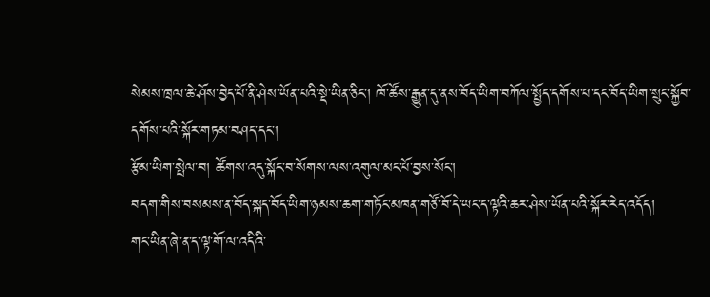སེམས་ཁྲལ་ཆེ་ཤོས་བྱེད་པོ་ནི་ཤེས་ཡོན་པའི་སྡེ་ཡིན་ཅིང་། ཁོ་ཚོས་རྒྱུན་དུ་ནས་བོད་ཡིག་བཀོལ་སྤྱོད་དགོས་པ་དང་བོད་ཡིག་སྲུང་སྐྱོབ་དགོས་པའི་སྐོར་གཏམ་བཤད་དང་།
རྩོམ་ཡིག་སྤེལ་བ། ཚོགས་འདུ་སྐོང་བ་སོགས་ལས་འགུལ་མང་པོ་བྱས་སོང་།
བདག་གིས་བསམས་ན་བོད་སྐད་བོད་ཡིག་ཉམས་ཆག་གཏོང་མཁན་གཙོ་བོ་དེ་ཡང་ད་ལྟའི་ཆར་ཤེས་ཡོན་པའི་སྐོར་རེད་འདོད།
གང་ཡིན་ཞེ་ན་ད་ལྟ་གོ་ལ་འདིའི་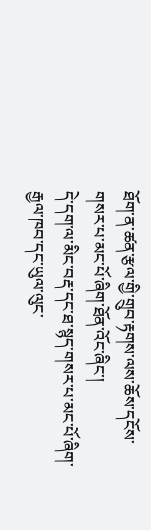ཐོག་ན་ཚན་རྩལ་གྱི་གྲུབ་རྟགས་ལས་ཆོས་དངོས་གསར་པ་མང་པོ་ཞིག་ཐོན་འོང་ཞིང་།
དེ་དག་ལ་མིང་བརྡ་དང་ཐ་སྙད་གསར་པ་མང་པོ་ཞིག་རྒྱལ་ཁབ་དང་ཡུལ་ལུང་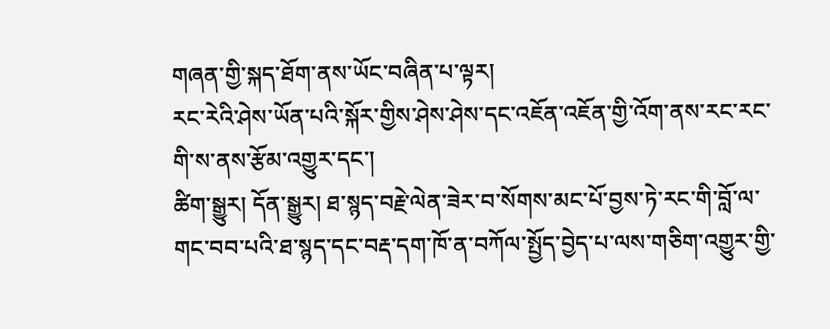གཞན་གྱི་སྐད་ཐོག་ནས་ཡོང་བཞིན་པ་ལྟར།
རང་རེའི་ཤེས་ཡོན་པའི་སྐོར་གྱིས་ཤེས་ཤེས་དང་འཇོན་འཇོན་གྱི་འོག་ནས་རང་རང་གི་ས་ནས་རྩོམ་འགྱུར་དང་།
ཚིག་སྒྱུར། དོན་སྒྱུར། ཐ་སྙད་བརྗེ་ལེན་ཟེར་བ་སོགས་མང་པོ་བྱས་ཏེ་རང་གི་བློ་ལ་གང་བབ་པའི་ཐ་སྙད་དང་བརྡ་དག་ཁོ་ན་བཀོལ་སྤྱོད་བྱེད་པ་ལས་གཅིག་འགྱུར་གྱི་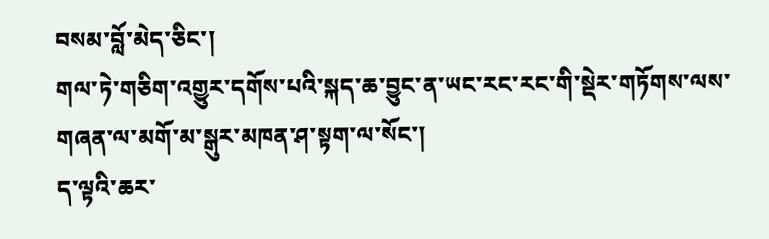བསམ་བློ་མེད་ཅིང་།
གལ་ཏེ་གཅིག་འགྱུར་དགོས་པའི་སྐད་ཆ་བྱུང་ན་ཡང་རང་རང་གི་སྡེར་གཏོགས་ལས་གཞན་ལ་མགོ་མ་སྒུར་མཁན་ཤ་སྟག་ལ་སོང་།
ད་ལྟའི་ཆར་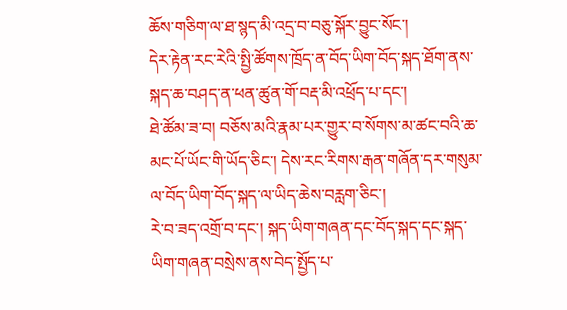ཆོས་གཅིག་ལ་ཐ་སྙད་མི་འདྲ་བ་བཅུ་སྐོར་བྱུང་སོང་།
དེར་རྟེན་རང་རེའི་སྤྱི་ཚོགས་ཁྲོད་ན་བོད་ཡིག་བོད་སྐད་ཐོག་ནས་སྐད་ཆ་བཤད་ན་ཕན་ཚུན་གོ་བརྡ་མི་འཕྲོད་པ་དང་།
ཐེ་ཚོམ་ཟ་བ། བཅོས་མའི་རྣམ་པར་གྱུར་བ་སོགས་མ་ཚང་བའི་ཆ་མང་པོ་ཡོང་གི་ཡོད་ཅིང་། དེས་རང་རིགས་རྒན་གཞོན་དར་གསུམ་ལ་བོད་ཡིག་བོད་སྐད་ལ་ཡིད་ཆེས་བརླག་ཅིང་།
རེ་བ་ཟད་འགྲོ་བ་དང་། སྐད་ཡིག་གཞན་དང་བོད་སྐད་དང་སྐད་ཡིག་གཞན་བསྲེས་ནས་བེད་སྤྱོད་པ་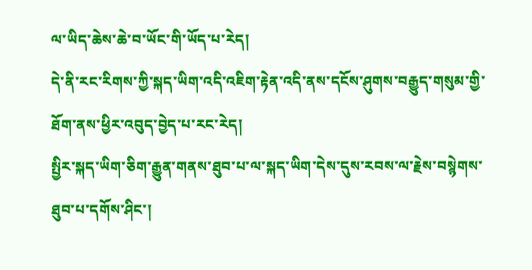ལ་ཡིད་ཆེས་ཆེ་བ་ཡོང་གི་ཡོད་པ་རེད།
དེ་ནི་རང་རིགས་ཀྱི་སྐད་ཡིག་འདི་འཇིག་རྟེན་འདི་ནས་དངོས་ཤུགས་བརྒྱུད་གསུམ་གྱི་ཐོག་ནས་ཕྱིར་འབུད་བྱེད་པ་རང་རེད།
སྤྱིར་སྐད་ཡིག་ཅིག་རྒྱུན་གནས་ཐུབ་པ་ལ་སྐད་ཡིག་དེས་དུས་རབས་ལ་རྗེས་བསྙེགས་ཐུབ་པ་དགོས་ཤིང་།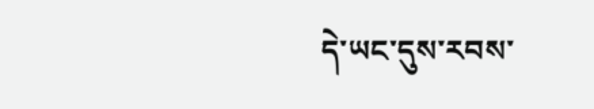དེ་ཡང་དུས་རབས་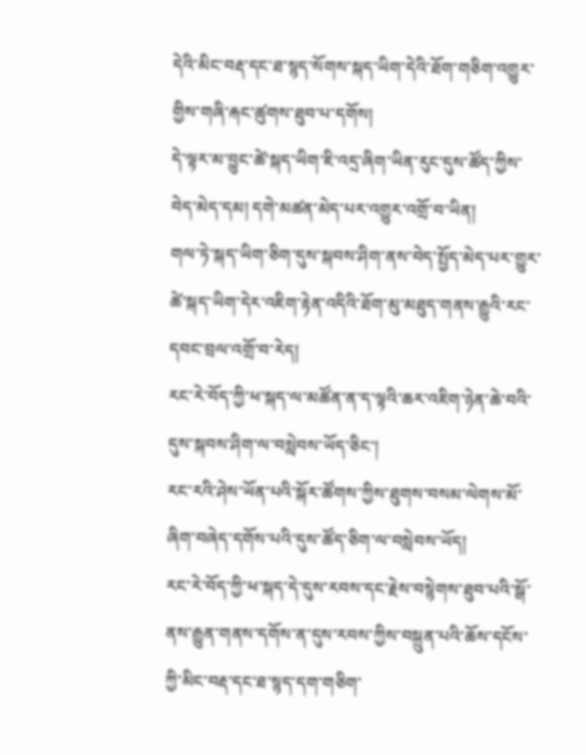དེའི་མིང་བརྡ་དང་ཐ་སྙད་སོགས་སྐད་ཡིག་དེའི་ཐོག་གཅིག་འགྱུར་གྱིས་གཞི་རྐང་ཚུགས་ཐུབ་པ་དགོས།
དེ་ལྟར་མ་བྱུང་ཚེ་སྐད་ཡིག་ཇི་འདྲ་ཞིག་ཡིན་རུང་དུས་ཚོད་ཀྱིས་བེད་མེད་དམ། དགེ་མཚན་མེད་པར་འགྱུར་འགྲོ་བ་ཡིན།
གལ་ཏེ་སྐད་ཡིག་ཅིག་དུས་སྐབས་ཤིག་ནས་བེད་སྤྱོད་མེད་པར་གྱུར་ཚེ་སྐད་ཡིག་དེར་འཇིག་རྟེན་འདིའི་ཐོག་མུ་མཐུད་གནས་རྒྱུའི་རང་དབང་བྲལ་འགྲོ་བ་རེད།
རང་རེ་བོད་ཀྱི་ཕ་སྐད་ལ་མཚོན་ན་ད་ལྟའི་ཆར་འཇིག་ཉེན་ཆེ་བའི་དུས་སྐབས་ཤིག་ལ་བསླེབས་ཡོད་ཅིང་།
རང་རའི་ཤེས་ཡོན་པའི་སྐོར་ཚོགས་ཀྱིས་ཐུགས་བསམ་ལེགས་མོ་ཞིག་བཞེད་དགོས་པའི་དུས་ཚོད་ཅིག་ལ་བསླེབས་ཡོད།
རང་རེ་བོད་ཀྱི་ཕ་སྐད་དེ་དུས་རབས་དང་རྗེས་བསྙེགས་ཐུབ་པའི་སྒོ་ནས་རྒྱུན་གནས་དགོས་ན་དུས་རབས་ཀྱིས་བསྐྲུན་པའི་ཆོས་དངོས་ཀྱི་མིང་བརྡ་དང་ཐ་སྙད་དག་གཅིག་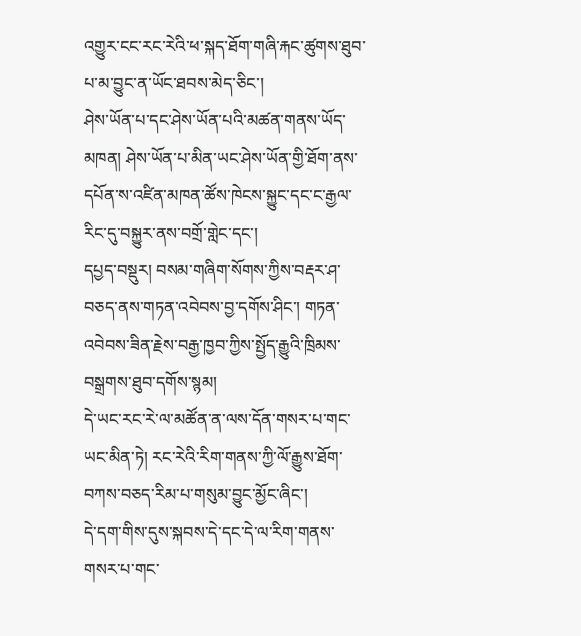འགྱུར་ངང་རང་རེའི་ཕ་སྐད་ཐོག་གཞི་རྐང་ཚུགས་ཐུབ་པ་མ་བྱུང་ན་ཡོང་ཐབས་མེད་ཅིང་།
ཤེས་ཡོན་པ་དང་ཤེས་ཡོན་པའི་མཚན་གནས་ཡོད་མཁན། ཤེས་ཡོན་པ་མིན་ཡང་ཤེས་ཡོན་གྱི་ཐོག་ནས་དཔོན་ས་འཛིན་མཁན་ཚོས་ཁེངས་སྐྱུང་དང་ང་རྒྱལ་རིང་དུ་བསྐྱུར་ནས་བགྲོ་གླེང་དང་།
དཔྱད་བསྡུར། བསམ་གཞིག་སོགས་ཀྱིས་བརྡར་ཤ་བཅད་ནས་གཏན་འབེབས་བྱ་དགོས་ཤིང་། གཏན་འབེབས་ཟིན་རྗེས་བརྒྱ་ཁྱབ་ཀྱིས་སྤྱོད་རྒྱུའི་ཁྲིམས་བསྒྲགས་ཐུབ་དགོས་སྙམ།
དེ་ཡང་རང་རེ་ལ་མཚོན་ན་ལས་དོན་གསར་པ་གང་ཡང་མིན་ཏེ། རང་རེའི་རིག་གནས་ཀྱི་ལོ་རྒྱུས་ཐོག་བཀས་བཅད་རིམ་པ་གསུམ་བྱུང་མྱོང་ཞིང་།
དེ་དག་གིས་དུས་སྐབས་དེ་དང་དེ་ལ་རིག་གནས་གསར་པ་གང་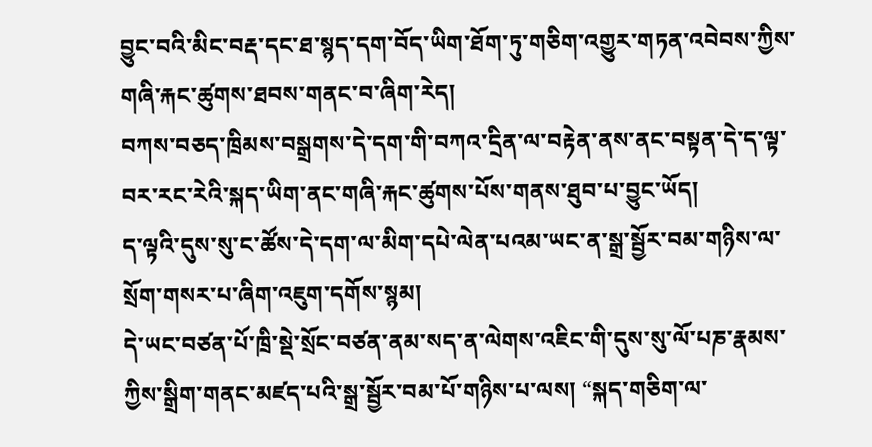བྱུང་བའི་མིང་བརྡ་དང་ཐ་སྙད་དག་བོད་ཡིག་ཐོག་ཏུ་གཅིག་འགྱུར་གཏན་འབེབས་ཀྱིས་གཞི་རྐང་ཚུགས་ཐབས་གནང་བ་ཞིག་རེད།
བཀས་བཅད་ཁྲིམས་བསྒྲགས་དེ་དག་གི་བཀའ་དྲིན་ལ་བརྟེན་ནས་ནང་བསྟན་དེ་ད་ལྟ་བར་རང་རེའི་སྐད་ཡིག་ནང་གཞི་རྐང་ཚུགས་པོས་གནས་ཐུབ་པ་བྱུང་ཡོད།
ད་ལྟའི་དུས་སུ་ང་ཚོས་དེ་དག་ལ་མིག་དཔེ་ལེན་པའམ་ཡང་ན་སྒྲ་སྦྱོར་བམ་གཉིས་ལ་སྲོག་གསར་པ་ཞིག་འཇུག་དགོས་སྙམ།
དེ་ཡང་བཙན་པོ་ཁྲི་སྡེ་སྲོང་བཙན་ནམ་སད་ན་ལེགས་འཇིང་གི་དུས་སུ་ལོ་པཎ་རྣམས་ཀྱིས་སྒྲིག་གནང་མཛད་པའི་སྒྲ་སྦྱོར་བམ་པོ་གཉིས་པ་ལས། “སྐད་གཅིག་ལ་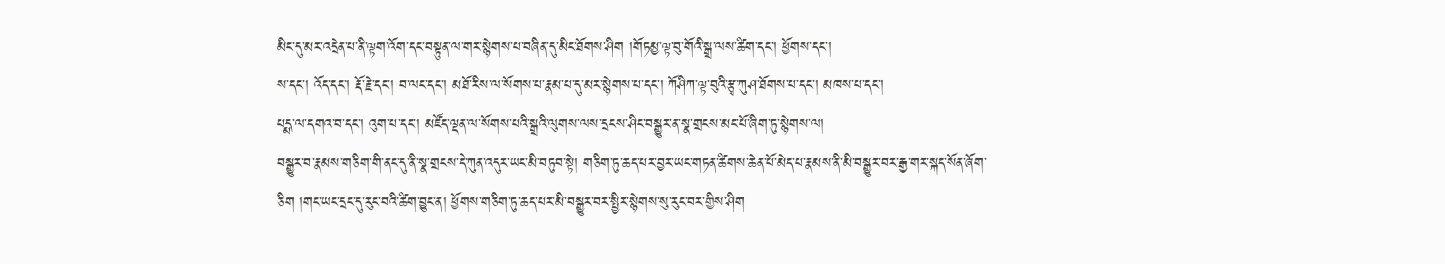མིང་དུ་མར་འདྲེན་པ་ནི་ལྟག་འོག་དང་བསྟུན་ལ་གར་སྙེགས་པ་བཞིན་དུ་མིང་ཐོགས་ཤིག །གོཏམྱ་ལྟ་བུ་གོའི་སྒྲ་ལས་ཚིག་དང་། ཕྱོགས་དང་།
ས་དང་། འོད་དང་། རྡོ་རྗེ་དང་། བ་ལང་དང་། མཐོ་རིས་ལ་སོགས་པ་རྣམ་པ་དུ་མར་སྙེགས་པ་དང་། ཀོཤིཀ་ལྟ་བུའི་རྩྭ་ཀུཤ་ཐོགས་པ་དང་། མཁས་པ་དང་།
པདྨ་ལ་དགའ་བ་དང་། འུག་པ་དང་། མཛོད་ལྡན་ལ་སོགས་པའི་སྒྲའི་ལུགས་ལས་དྲངས་ཤིང་བསྒྱུར་ན་སྣ་གྲངས་མང་པོ་ཞིག་ཏུ་སྙེགས་ལ།
བསྒྱུར་བ་རྣམས་གཅིག་གི་ནང་དུ་ནི་སྣ་གྲངས་དེ་ཀུན་འདུར་ཡང་མི་བཏུབ་སྟེ། གཅིག་ཏུ་ཆད་པར་བྱར་ཡང་གཏན་ཚིགས་ཆེན་པོ་མེད་པ་རྣམས་ནི་མི་བསྒྱུར་བར་རྒྱ་གར་སྐད་སོན་ཞོག་ཅིག །གང་ཡང་དྲང་དུ་རུང་བའི་ཚིག་བྱུང་ན། ཕྱོགས་གཅིག་ཏུ་ཆད་པར་མི་བསྒྱུར་བར་སྤྱིར་སྙེགས་སུ་རུང་བར་གྱིས་ཤིག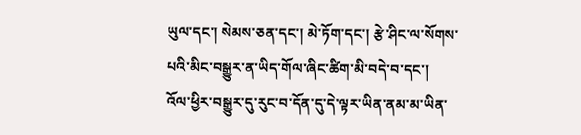ཡུལ་དང་། སེམས་ཅན་དང་། མེ་ཏོག་དང་། རྩེ་ཤིང་ལ་སོགས་པའི་མིང་བསྒྱུར་ན་ཡིད་གོལ་ཞིང་ཚིག་མི་བདེ་བ་དང་།
འོལ་ཕྱིར་བསྒྱུར་དུ་རུང་བ་དོན་དུ་དེ་ལྟར་ཡིན་ནམ་མ་ཡིན་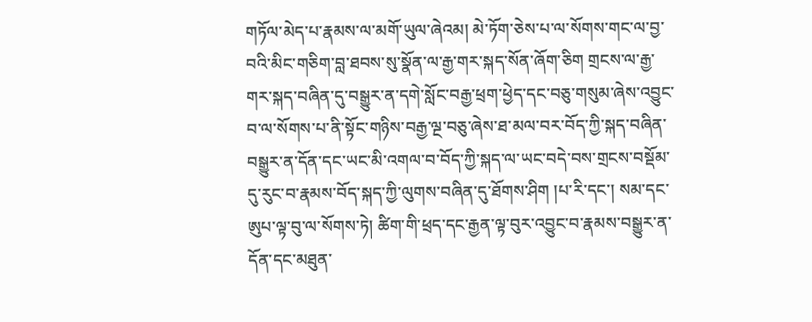གཏོལ་མེད་པ་རྣམས་ལ་མགོ་ཡུལ་ཞེའམ། མེ་ཏོག་ཅེས་པ་ལ་སོགས་གང་ལ་བྱ་བའི་མིང་གཅིག་བླ་ཐབས་སུ་སྣོན་ལ་རྒྱ་གར་སྐད་སོན་ཞོག་ཅིག གྲངས་ལ་རྒྱ་གར་སྐད་བཞིན་དུ་བསྒྱུར་ན་དགེ་སློང་བརྒྱ་ཕྲག་ཕྱེད་དང་བཅུ་གསུམ་ཞེས་འབྱུང་བ་ལ་སོགས་པ་ནི་སྟོང་གཉིས་བརྒྱ་ལྔ་བཅུ་ཞེས་ཐ་མལ་བར་བོད་ཀྱི་སྐད་བཞིན་བསྒྱུར་ན་དོན་དང་ཡང་མི་འགལ་བ་བོད་ཀྱི་སྐད་ལ་ཡང་བདེ་བས་གྲངས་བསྡོམ་དུ་རུང་བ་རྣམས་བོད་སྐད་ཀྱི་ལུགས་བཞིན་དུ་ཐོགས་ཤིག །པ་རི་དང་། སམ་དང་ཨུཔ་ལྟ་བུ་ལ་སོགས་ཏེ། ཚིག་གི་ཕྲད་དང་རྒྱན་ལྟ་བུར་འབྱུང་བ་རྣམས་བསྒྱུར་ན་དོན་དང་མཐུན་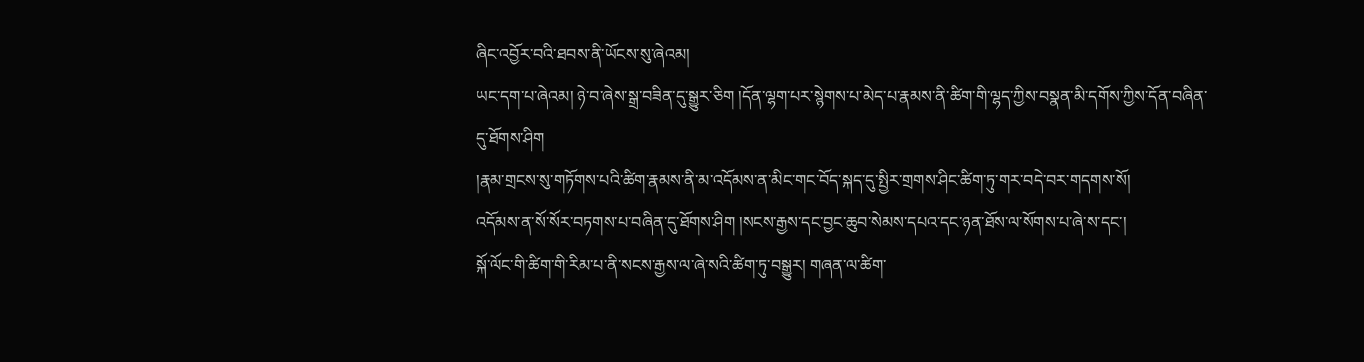ཞིང་འབྱོར་བའི་ཐབས་ནི་ཡོངས་སུ་ཞེའམ།
ཡང་དག་པ་ཞེའམ། ཉེ་བ་ཞེས་སྒྲ་བཟིན་དུ་སྒྱུར་ཅིག །དོན་ལྷག་པར་སྙེགས་པ་མེད་པ་རྣམས་ནི་ཚིག་གི་ལྷད་ཀྱིས་བསྣན་མི་དགོས་ཀྱིས་དོན་བཞིན་དུ་ཐོགས་ཤིག
།རྣམ་གྲངས་སུ་གཏོགས་པའི་ཚིག་རྣམས་ནི་མ་འདོམས་ན་མིང་གང་བོད་སྐད་དུ་སྤྱིར་གྲགས་ཤིང་ཚིག་ཏུ་གར་བདེ་བར་གདགས་སོ།
འདོམས་ན་སོ་སོར་བཏགས་པ་བཞིན་དུ་ཐོགས་ཤིག །སངས་རྒྱས་དང་བྱང་ཆུབ་སེམས་དཔའ་དང་ཉན་ཐོས་ལ་སོགས་པ་ཞེ་ས་དང་།
སྐོ་ལོང་གི་ཚིག་གི་རིམ་པ་ནི་སངས་རྒྱས་ལ་ཞེ་སའི་ཚིག་ཏུ་བསྒྱུར། གཞན་ལ་ཚིག་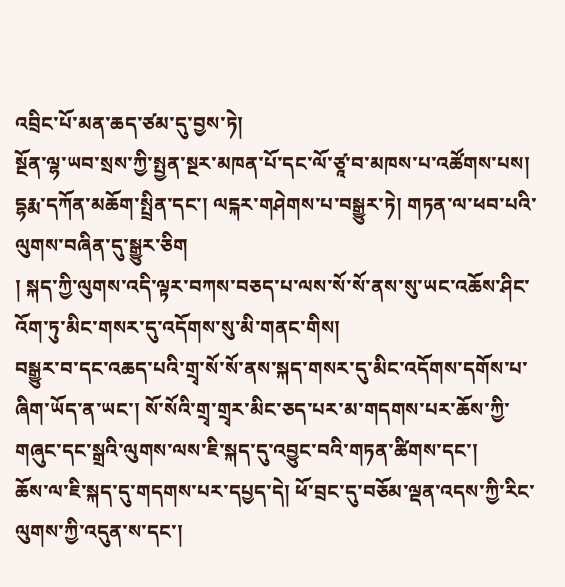འབྲིང་པོ་མན་ཆད་ཙམ་དུ་བྱས་ཏེ།
སྔོན་ལྷ་ཡབ་སྲས་ཀྱི་སྤྱན་སྔར་མཁན་པོ་དང་ལོ་ཙཱ་བ་མཁས་པ་འཚོགས་པས།
དྷརྨ་དཀོན་མཆོག་སྤྲིན་དང་། ལངྐར་གཤེགས་པ་བསྒྱུར་ཏེ། གཏན་ལ་ཕབ་པའི་ལུགས་བཞིན་དུ་སྒྱུར་ཅིག
། སྐད་ཀྱི་ལུགས་འདི་ལྟར་བཀས་བཅད་པ་ལས་སོ་སོ་ནས་སུ་ཡང་འཆོས་ཤིང་འོག་ཏུ་མིང་གསར་དུ་འདོགས་སུ་མི་གནང་གིས།
བསྒྱུར་བ་དང་འཆད་པའི་གྲྭ་སོ་སོ་ནས་སྐད་གསར་དུ་མིང་འདོགས་དགོས་པ་ཞིག་ཡོད་ན་ཡང་། སོ་སོའི་གྲྭ་གྲྭར་མིང་ཅད་པར་མ་གདགས་པར་ཆོས་ཀྱི་གཞུང་དང་སྒྲའི་ལུགས་ལས་ཇི་སྐད་དུ་འབྱུང་བའི་གཏན་ཚིགས་དང་།
ཆོས་ལ་ཇི་སྐད་དུ་གདགས་པར་དཔྱད་དེ། ཕོ་བྲང་དུ་བཅོམ་ལྡན་འདས་ཀྱི་རིང་ལུགས་ཀྱི་འདུན་ས་དང་།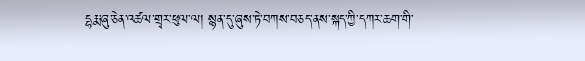དྷརྨ་ཞུ་ཅེན་འཚལ་གྲྭར་ཕུལ་ལ། སྙན་དུ་ཞུས་ཏེ་བཀས་བཅད་ནས་སྐད་ཀྱི་དཀར་ཆག་གི་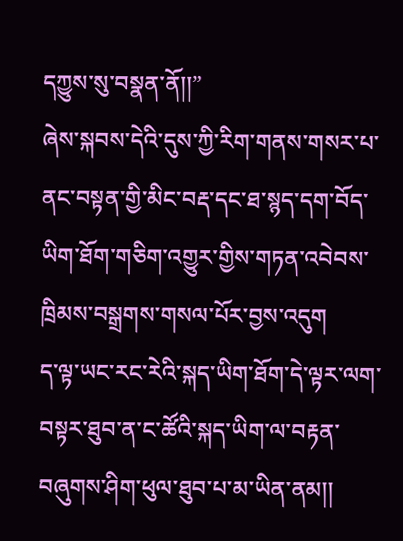དཀྱུས་སུ་བསྣན་ནོ།།”
ཞེས་སྐབས་དེའི་དུས་ཀྱི་རིག་གནས་གསར་པ་ནང་བསྟན་གྱི་མིང་བརྡ་དང་ཐ་སྙད་དག་བོད་ཡིག་ཐོག་གཅིག་འགྱུར་གྱིས་གཏན་འབེབས་ཁྲིམས་བསྒྲགས་གསལ་པོར་བྱས་འདུག
ད་ལྟ་ཡང་རང་རེའི་སྐད་ཡིག་ཐོག་དེ་ལྟར་ལག་བསྟར་ཐུབ་ན་ང་ཚོའི་སྐད་ཡིག་ལ་བརྟན་བཞུགས་ཤིག་ཕུལ་ཐུབ་པ་མ་ཡིན་ནམ།།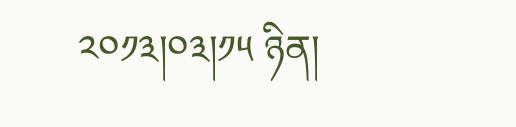༢༠༡༣།༠༣།༡༥ ཉིན།